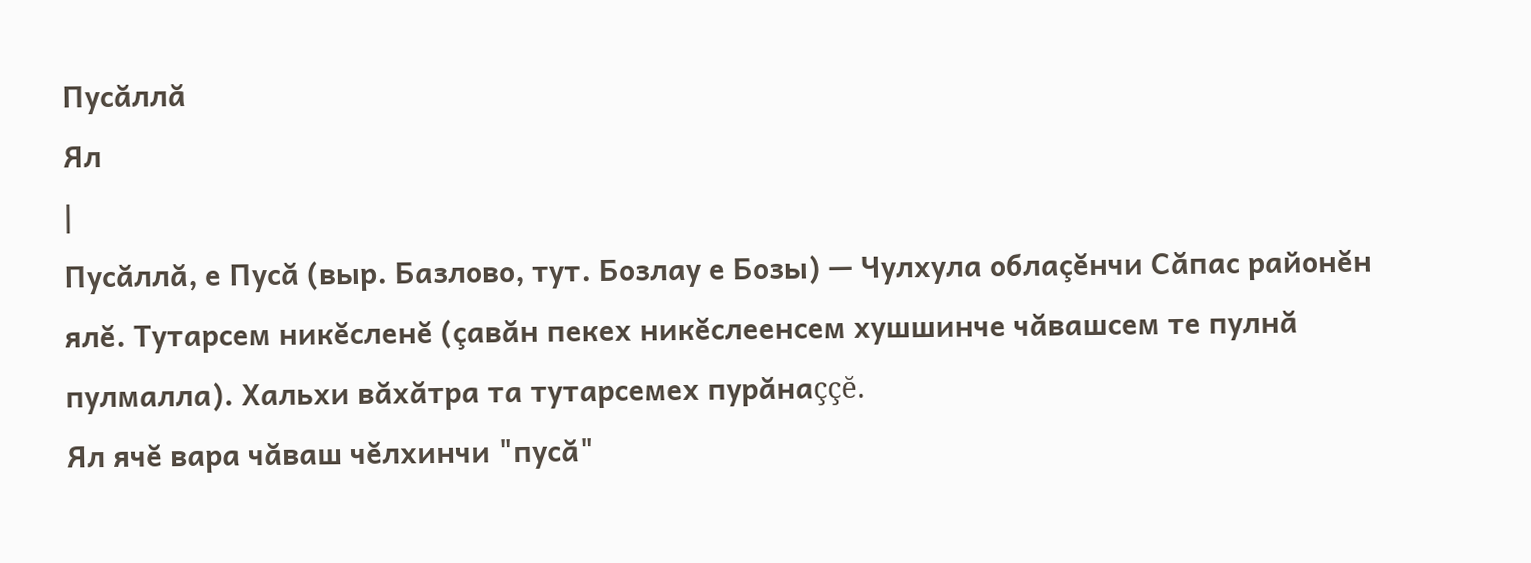Пусăллă
Ял
|
Пусăллă, е Пусă (выр. Базлово, тут. Бозлау е Бозы) — Чулхула облаçĕнчи Сăпас районĕн ялĕ. Тутарсем никĕсленĕ (çавăн пекех никĕслеенсем хушшинче чăвашсем те пулнă пулмалла). Хальхи вăхăтра та тутарсемех пурăнаççĕ.
Ял ячĕ вара чăваш чĕлхинчи "пусă"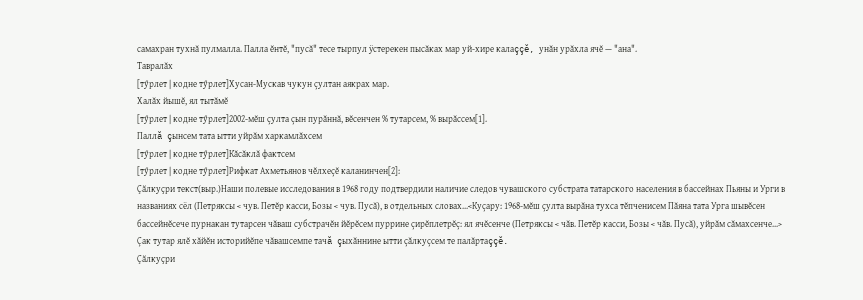самахран тухнă пулмалла. Палла ĕнтĕ, "пусă" тесе тырпул ÿстерекен пысăках мар уй-хире калаççĕ, унăн урăхла ячĕ — "ана".
Тавралăх
[тӳрлет | кодне тӳрлет]Хусан-Мускав чукун çултан аякрах мар.
Халăх йышĕ, ял тытăмĕ
[тӳрлет | кодне тӳрлет]2002-мĕш çулта çын пурăннă, вĕсенчен % тутарсем, % вырăссем[1].
Паллă çынсем тата ытти уйрăм харкамлăхсем
[тӳрлет | кодне тӳрлет]Кăсăклă фактсем
[тӳрлет | кодне тӳрлет]Рифкат Ахметьянов чĕлхеçĕ каланинчен[2]:
Ҫӑлкуҫри текст(выр.)Наши полевые исследования в 1968 году подтвердили наличие следов чувашского субстрата татарского населения в бассейнах Пьяны и Урги в названиях сёл (Петряксы < чув. Петĕр касси, Бозы < чув. Пусă), в отдельных словах...<Куçару: 1968-мĕш çулта вырăна тухса тĕпченисем Пăяна тата Урга шывĕсен бассейнĕсече пурнакан тутарсен чăваш субстрачĕн йĕрĕсем пуррине çирĕплетрĕç: ял ячĕсенче (Петряксы < чăв. Петĕр касси, Бозы < чăв. Пусă), уйрăм сăмахсенче...>
Çак тутар ялĕ хăйĕн историйĕпе чăвашсемпе тачă çыхăннине ытти çăлкуçсем те палăртаççĕ.
Ҫӑлкуҫри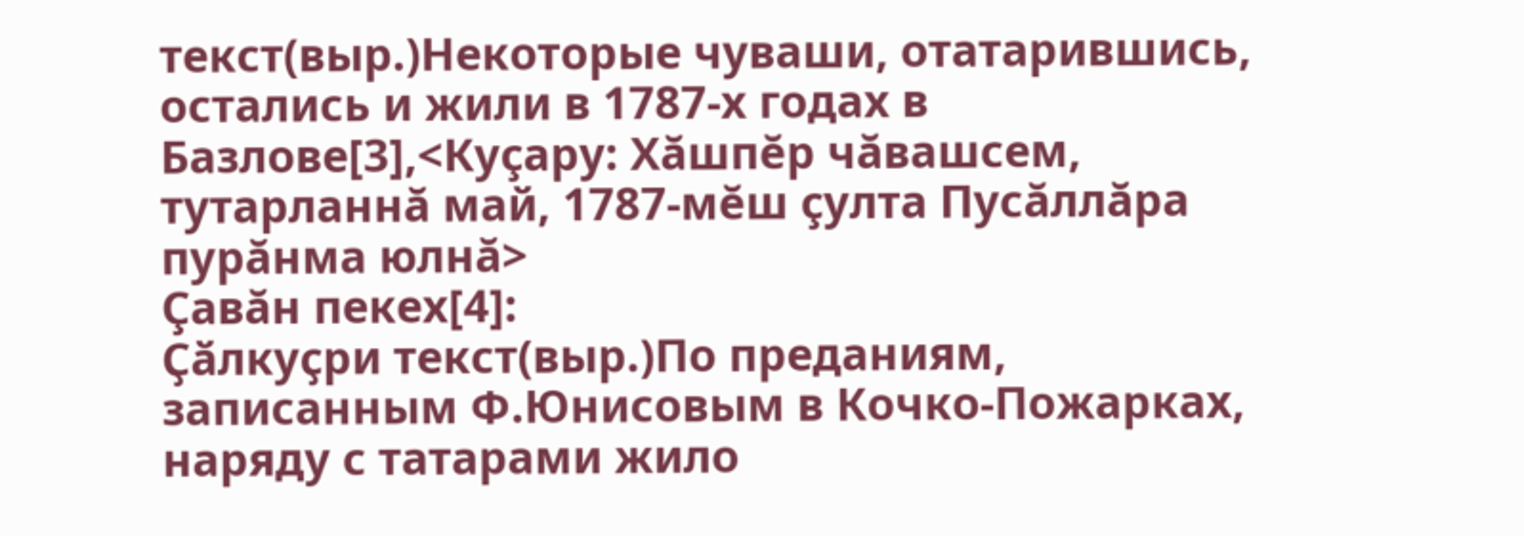текст(выр.)Некоторые чуваши, отатарившись, остались и жили в 1787-х годах в Базлове[3],<Куçару: Хăшпĕр чăвашсем, тутарланнă май, 1787-мĕш çулта Пусăллăра пурăнма юлнă>
Çавăн пекех[4]:
Ҫӑлкуҫри текст(выр.)По преданиям, записанным Ф.Юнисовым в Кочко-Пожарках, наряду с татарами жило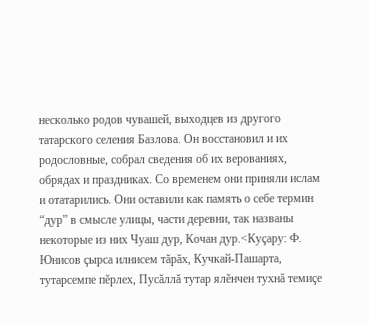несколько родов чувашей, выходцев из другого татарского селения Базлова. Он восстановил и их родословные, собрал сведения об их верованиях, обрядах и праздниках. Со временем они приняли ислам и отатарились. Они оставили как память о себе термин “дур” в смысле улицы, части деревни, так названы некоторые из них Чуаш дур, Кочан дур.<Куçару: Ф. Юнисов çырса илнисем тăрăх, Кучкай-Пашарта, тутарсемпе пĕрлех, Пусăллă тутар ялĕнчен тухнă темиçе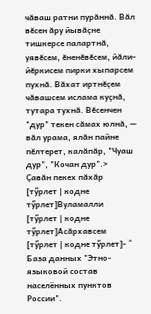чăваш ратни пурăннă. Вăл вĕсен ăру йывăçне тишкерсе палартнă, уявĕсем, ĕненĕвĕсем, йăли-йĕркисем пирки хыпарсем пухнă. Вăхат иртнĕçем чăвашсем ислама куçнă, тутара тухнă. Вĕсенчен "дур" текен сăмах юлнă, — вăл урама, ялăн пайне пĕлтерет, калăпăр, "Чуаш дур", "Кочан дур".>
Çавăн пекех пăхăр
[тӳрлет | кодне тӳрлет]Вуламалли
[тӳрлет | кодне тӳрлет]Асăрхавсем
[тӳрлет | кодне тӳрлет]- ^ База данных "Этно-языковой состав населённых пунктов России".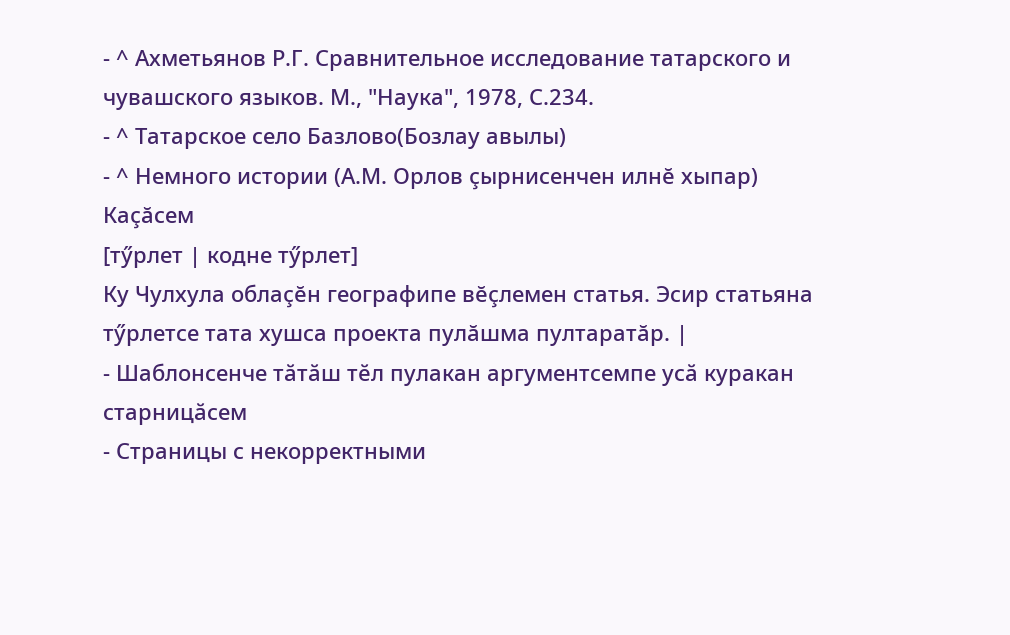- ^ Ахметьянов Р.Г. Сравнительное исследование татарского и чувашского языков. М., "Наука", 1978, С.234.
- ^ Татарское село Базлово(Бозлау авылы)
- ^ Немного истории (А.М. Орлов çырнисенчен илнĕ хыпар)
Каçăсем
[тӳрлет | кодне тӳрлет]
Ку Чулхула облаçĕн географипе вĕçлемен статья. Эсир статьяна тӳрлетсе тата хушса проекта пулăшма пултаратăр. |
- Шаблонсенче тӑтӑш тӗл пулакан аргументсемпе усӑ куракан старницӑсем
- Страницы с некорректными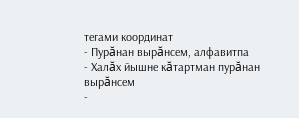тегами координат
- Пурăнан вырăнсем, алфавитпа
- Халăх йышне кăтартман пурăнан вырăнсем
-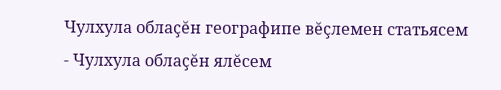Чулхула облаçĕн географипе вĕçлемен статьясем
- Чулхула облаçĕн ялĕсем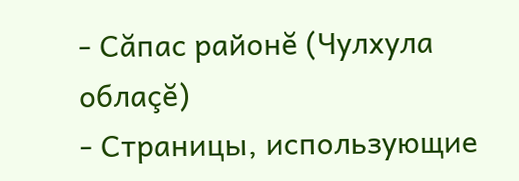- Сăпас районĕ (Чулхула облаçĕ)
- Страницы, использующие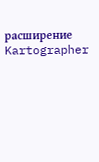расширение Kartographer